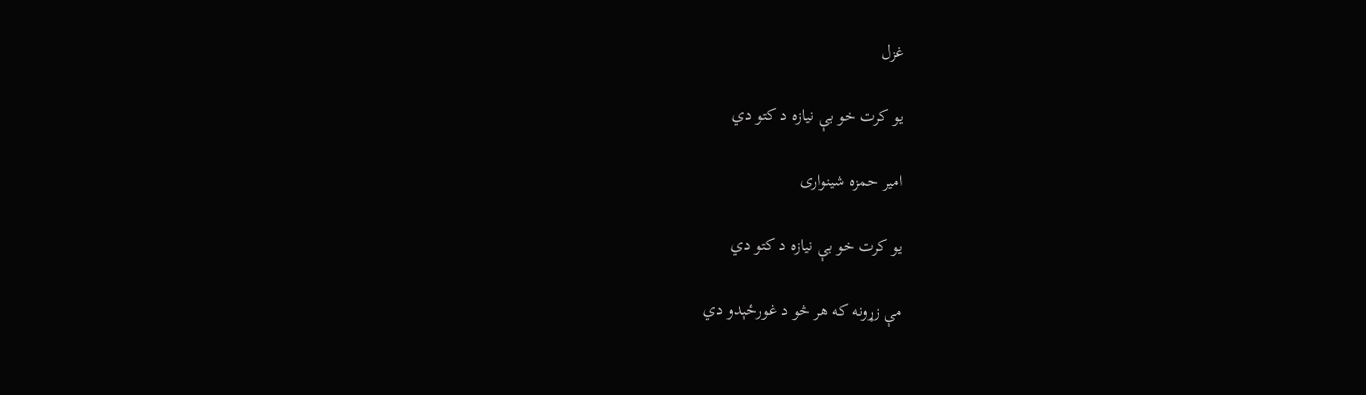غزل

يو کرت خو بې نيازه د کتو دي

امیر حمزه شینواری

يو کرت خو بې نيازه د کتو دي

مې زړونه که هر څو د غورځېدو دي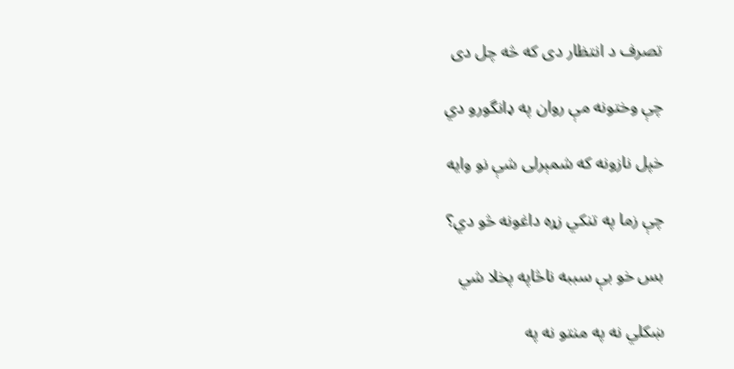تصرف د انتظار دی که څه چل دی

چې وختونه مې روان په ډانگورو دي

خپل نازونه که شمېرلی شې نو وايه

چې زما په تنکي زړه داغونه څو دي؟

بس خو بې سببه ناڅاپه پخلا شي

ښکلي نه په منتو نه په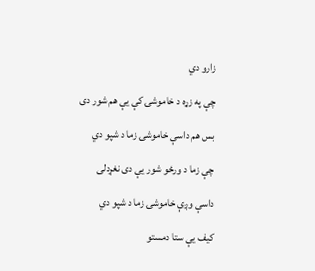زارو دي

چې په زړه د خاموشۍ کې يې هم شور دی

بس هم داسې خاموشۍ زما د شپو دي

چې زما د ورځو شور يې دی نغړدلی

داسې وږې خاموشۍ زما د شپو دي

کيف يې ستا دمستو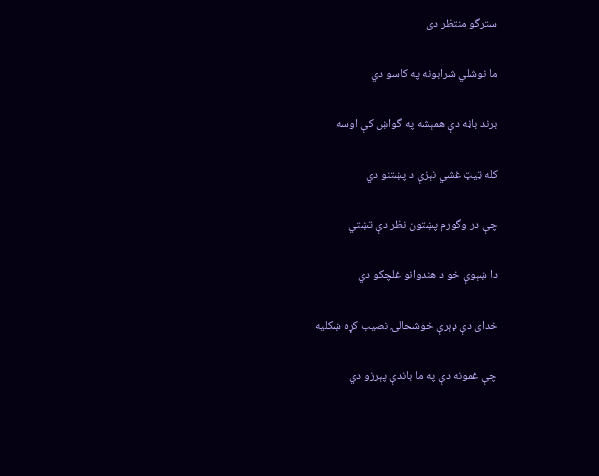سترگو منتظر دی

ما نوشلي شرابونه په کاسو دي

برند باڼه دې همېشه په گواښ کې اوسه

کله ټيټ غشي نېزې د پښتنو دي

چې در وگورم پښتون نظر دې تښتي

دا ښېوې خو د هندوانو غلچکو دي

خدای دې ډېرې خوشحالۍ نصيب کړه ښکليه

چې غمونه دې په ما باندې پېرزو دي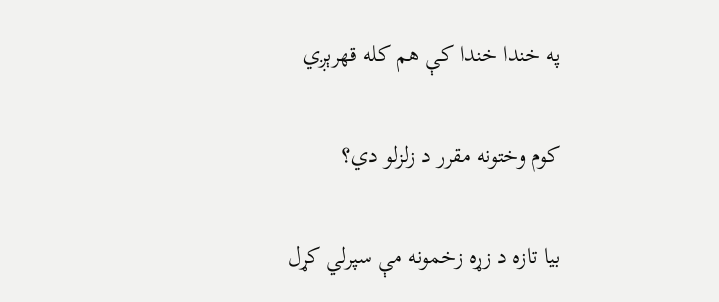په خندا خندا کې هم کله قهرېږي

کوم وختونه مقرر د زلزلو دي؟

بيا تازه د زړه زخمونه مې سپرلي کړل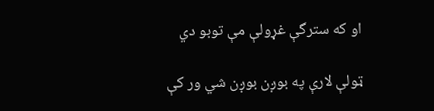او که سترگې غړولې مې توبو دي

ټولې لارې په بوږن بوږن شي ور کې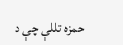حمزه تللې چې د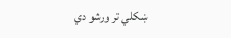ښکلي تر ورشو دي